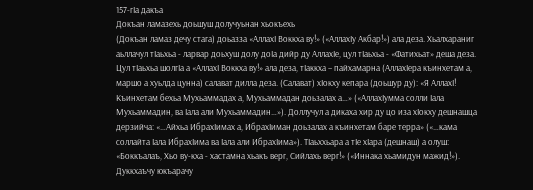157-гIа дакъа
Докъан ламазехь доьшуш долучуьнан хьокъехь
(Докъан ламаз дечу стага) доьазза «АллахI Воккха ву!» («АллахIу Акбар!») ала деза. Хьалхараниг аьллачул тIаьхьа - ларвар доьхуш долу доIа дийр ду АллахIе, цул тIаьхьа - «Фатихьат» деша деза. Цул тIаьхьа шолгIа а «АллахI Воккха ву!» ала деза, тIаккха – пайхамарна (АллахIера къинхетам а, маршо а хуьлда цунна) салават дилла деза. (Салават) хIокху кепара (доьшур ду): «Я АллахI! Къинхетам бехьа Мухьаммадах а, Мухьаммадан доьзалах а…» («АллахIумма солли Iала Мухьаммадин, ва Iала али Мухьаммадин…»). Доллучул а дикаха хир ду цо иза хIокху дешнашца дерзийча: «…Айхьа ИбрахIимах а, ИбрахIиман доьзалах а къинхетам баре терра» («…кама соллайта Iала ИбрахIима ва Iала али ИбрахIима»). ТIаьххьара а тIе хIара (дешнаш) а олуш: «Боккъалаъ, Хьо ву-кха - хастамна хьакъ верг, Сийлахь верг!» («Иннака хьамидун мажид!»).
Дуккхаъчу юкъарачу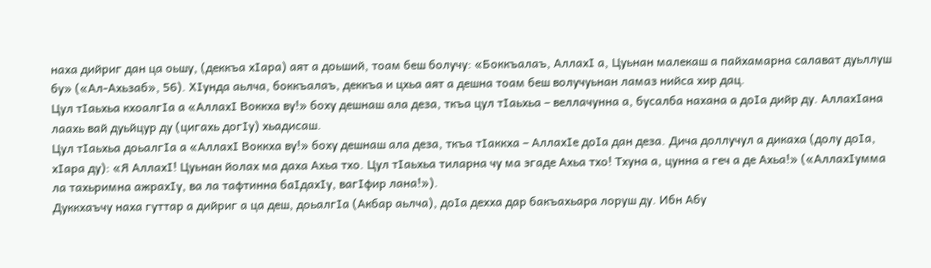наха дийриг дан ца оьшу, (деккъа хIара) аят а доьший, тоам беш болучу: «Боккъалаъ, АллахI а, Цуьнан малекаш а пайхамарна салават дуьллуш бу» («Ал-Ахьзаб», 56). ХIунда аьлча, боккъалаъ, деккъа и цхьа аят а дешна тоам беш волучуьнан ламаз нийса хир дац.
Цул тIаьхьа кхоалгIа а «АллахI Воккха ву!» боху дешнаш ала деза, ткъа цул тIаьхьа – веллачунна а, бусалба нахана а доIа дийр ду. АллахIана лаахь вай дуьйцур ду (цигахь догIу) хьадисаш.
Цул тIаьхьа доьалгIа а «АллахI Воккха ву!» боху дешнаш ала деза, ткъа тIаккха – АллахIе доIа дан деза. Дича доллучул а дикаха (долу доIа, хIара ду): «Я АллахI! Цуьнан йолах ма даха Ахьа тхо. Цул тIаьхьа тиларна чу ма эгаде Ахьа тхо! Тхуна а, цунна а геч а де Ахьа!» («АллахIумма ла тахьримна ажрахIу, ва ла тафтинна баIдахIу, вагIфир лана!»).
Дуккхаъчу наха гуттар а дийриг а ца деш, доьалгIа (Акбар аьлча), доIа дехха дар бакъахьара лоруш ду. Ибн Абу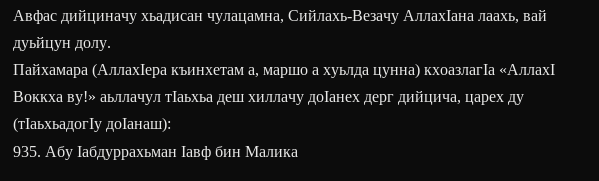Авфас дийциначу хьадисан чулацамна, Сийлахь-Везачу АллахIана лаахь, вай дуьйцун долу.
Пайхамара (АллахIера къинхетам а, маршо а хуьлда цунна) кхоазлагIа «АллахI Воккха ву!» аьллачул тIаьхьа деш хиллачу доIанех дерг дийцича, царех ду (тIаьхьадогIу доIанаш):
935. Абу Iабдуррахьман Iавф бин Малика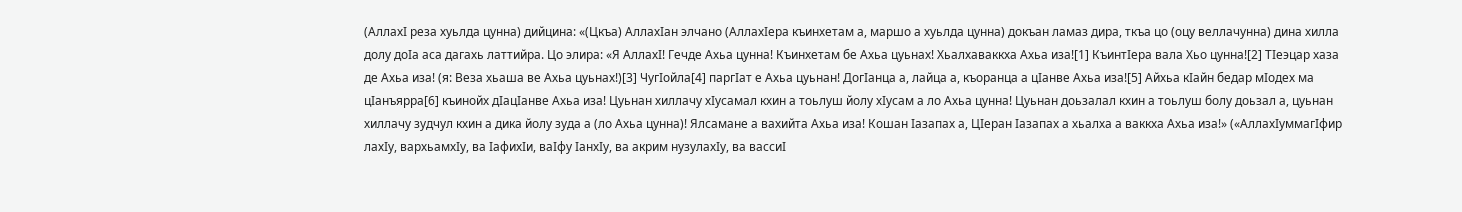(АллахI реза хуьлда цунна) дийцина: «(Цкъа) АллахIан элчано (АллахIера къинхетам а, маршо а хуьлда цунна) докъан ламаз дира, ткъа цо (оцу веллачунна) дина хилла долу доIа аса дагахь латтийра. Цо элира: «Я АллахI! Гечде Ахьа цунна! Къинхетам бе Ахьа цуьнах! Хьалхаваккха Ахьа иза![1] КъинтIера вала Хьо цунна![2] ТIеэцар хаза де Ахьа иза! (я: Веза хьаша ве Ахьа цуьнах!)[3] ЧугIойла[4] паргIат е Ахьа цуьнан! ДогIанца а, лайца а, къоранца а цIанве Ахьа иза![5] Айхьа кIайн бедар мIодех ма цIанъярра[6] къинойх дIацIанве Ахьа иза! Цуьнан хиллачу хIусамал кхин а тоьлуш йолу хIусам а ло Ахьа цунна! Цуьнан доьзалал кхин а тоьлуш болу доьзал а, цуьнан хиллачу зудчул кхин а дика йолу зуда а (ло Ахьа цунна)! Ялсамане а вахийта Ахьа иза! Кошан Iазапах а, ЦIеран Iазапах а хьалха а ваккха Ахьа иза!» («АллахIуммагIфир лахIу, вархьамхIу, ва IафихIи, ваIфу IанхIу, ва акрим нузулахIу, ва вассиI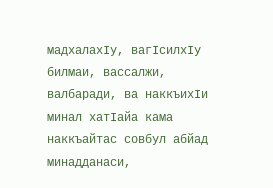мадхалахIу, вагIсилхIу билмаи, вассалжи, валбаради, ва наккъихIи минал хатIайа кама наккъайтас совбул абйад минадданаси,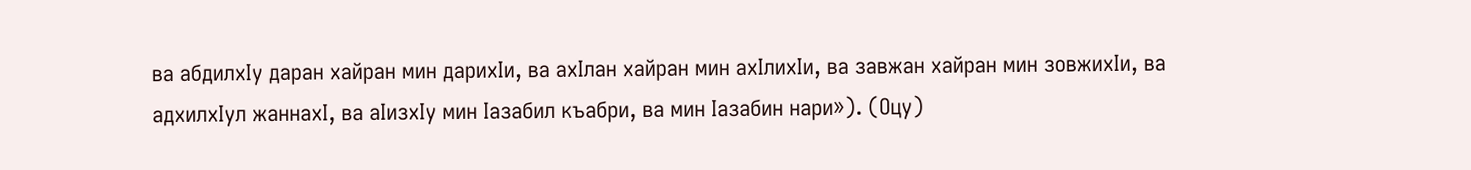ва абдилхIу даран хайран мин дарихIи, ва ахIлан хайран мин ахIлихIи, ва завжан хайран мин зовжихIи, ва адхилхIул жаннахI, ва аIизхIу мин Iазабил къабри, ва мин Iазабин нари»). (Оцу)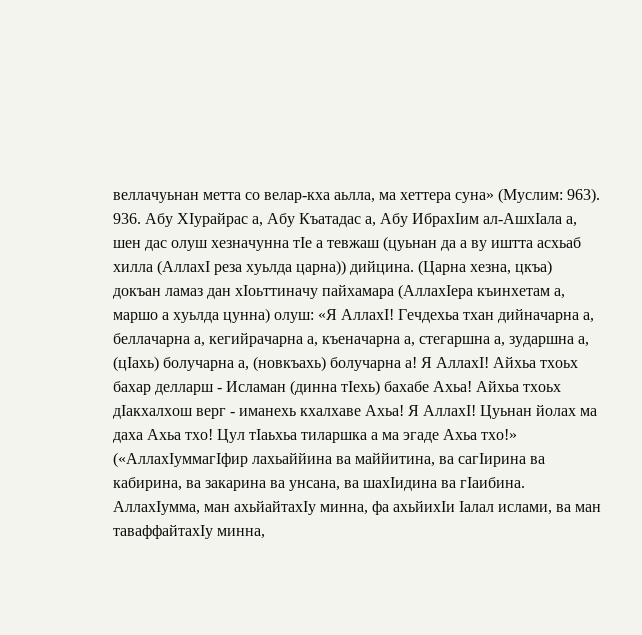веллачуьнан метта со велар-кха аьлла, ма хеттера суна» (Муслим: 963).
936. Абу ХIурайрас а, Абу Къатадас а, Абу ИбрахIим ал-АшхIала а, шен дас олуш хезначунна тIе а тевжаш (цуьнан да а ву иштта асхьаб хилла (АллахI реза хуьлда царна)) дийцина. (Царна хезна, цкъа) докъан ламаз дан хIоьттиначу пайхамара (АллахIера къинхетам а, маршо а хуьлда цунна) олуш: «Я АллахI! Гечдехьа тхан дийначарна а, беллачарна а, кегийрачарна а, къеначарна а, стегаршна а, зударшна а, (цIахь) болучарна а, (новкъахь) болучарна а! Я АллахI! Айхьа тхоьх бахар делларш - Исламан (динна тIехь) бахабе Ахьа! Айхьа тхоьх дIакхалхош верг - иманехь кхалхаве Ахьа! Я АллахI! Цуьнан йолах ма даха Ахьа тхо! Цул тIаьхьа тиларшка а ма эгаде Ахьа тхо!» («АллахIуммагIфир лахьаййина ва маййитина, ва сагIирина ва кабирина, ва закарина ва унсана, ва шахIидина ва гIаибина. АллахIумма, ман ахьйайтахIу минна, фа ахьйихIи Iалал ислами, ва ман таваффайтахIу минна,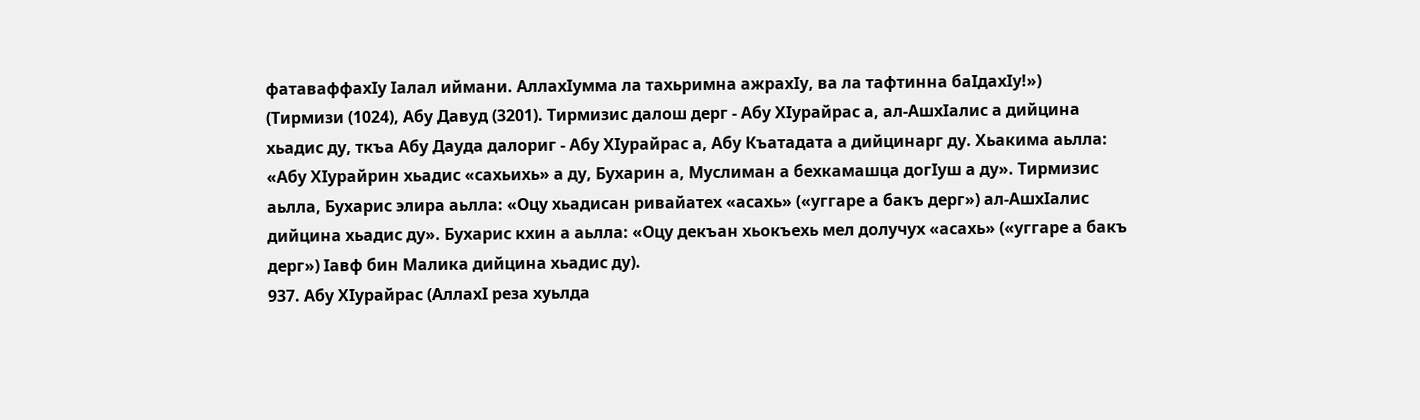фатаваффахIу Iалал иймани. АллахIумма ла тахьримна ажрахIу, ва ла тафтинна баIдахIу!»)
(Тирмизи (1024), Абу Давуд (3201). Тирмизис далош дерг - Абу ХIурайрас а, ал-АшхIалис а дийцина хьадис ду, ткъа Абу Дауда далориг - Абу ХIурайрас а, Абу Къатадата а дийцинарг ду. Хьакима аьлла: «Абу ХIурайрин хьадис «сахьихь» а ду, Бухарин а, Муслиман а бехкамашца догIуш а ду». Тирмизис аьлла, Бухарис элира аьлла: «Оцу хьадисан ривайатех «асахь» («уггаре а бакъ дерг») ал-АшхIалис дийцина хьадис ду». Бухарис кхин а аьлла: «Оцу декъан хьокъехь мел долучух «асахь» («уггаре а бакъ дерг») Iавф бин Малика дийцина хьадис ду).
937. Абу ХIурайрас (АллахI реза хуьлда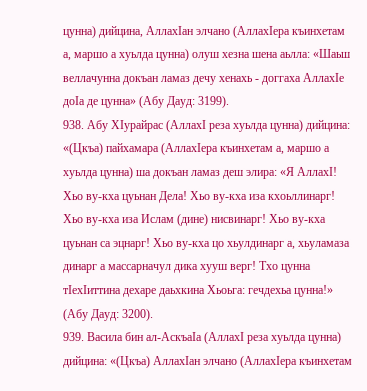цунна) дийцина, АллахIан элчано (АллахIера къинхетам а, маршо а хуьлда цунна) олуш хезна шена аьлла: «Шаьш веллачунна докъан ламаз дечу хенахь - доггаха АллахIе доIа де цунна» (Абу Дауд: 3199).
938. Абу ХIурайрас (АллахI реза хуьлда цунна) дийцина: «(Цкъа) пайхамара (АллахIера къинхетам а, маршо а хуьлда цунна) ша докъан ламаз деш элира: «Я АллахI! Хьо ву-кха цуьнан Дела! Хьо ву-кха иза кхоьллинарг! Хьо ву-кха иза Ислам (дине) нисвинарг! Хьо ву-кха цуьнан са эцнарг! Хьо ву-кха цо хьулдинарг а, хьуламаза динарг а массарначул дика хууш верг! Тхо цунна тIехIиттина дехаре даьхкина Хьоьга: гечдехьа цунна!» (Абу Дауд: 3200).
939. Васила бин ал-АскъаIа (АллахI реза хуьлда цунна) дийцина: «(Цкъа) АллахIан элчано (АллахIера къинхетам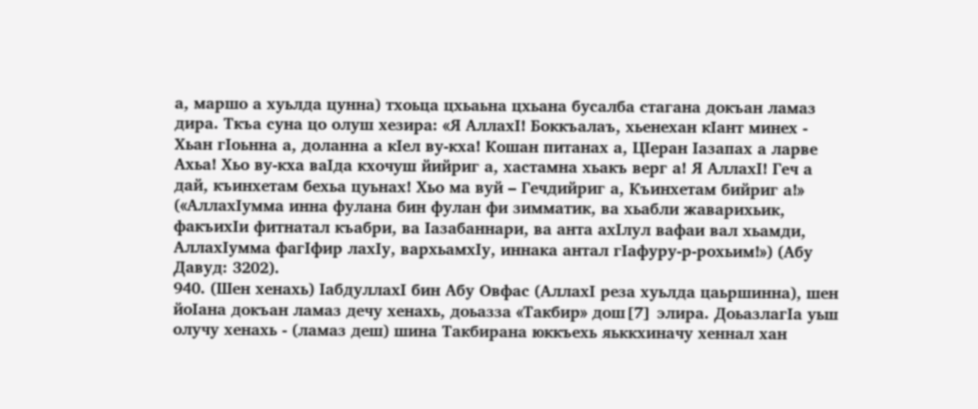а, маршо а хуьлда цунна) тхоьца цхьаьна цхьана бусалба стагана докъан ламаз дира. Ткъа суна цо олуш хезира: «Я АллахI! Боккъалаъ, хьенехан кIант минех - Хьан гIоьнна а, доланна а кIел ву-кха! Кошан питанах а, ЦIеран Iазапах а ларве Ахьа! Хьо ву-кха ваIда кхочуш йийриг а, хастамна хьакъ верг а! Я АллахI! Геч а дай, къинхетам бехьа цуьнах! Хьо ма вуй – Гечдийриг а, Къинхетам бийриг а!» («АллахIумма инна фулана бин фулан фи зимматик, ва хьабли жаварихьик, факъихIи фитнатал къабри, ва Iазабаннари, ва анта ахIлул вафаи вал хьамди, АллахIумма фагIфир лахIу, вархьамхIу, иннака антал гIафуру-р-рохьим!») (Абу Давуд: 3202).
940. (Шен хенахь) IабдуллахI бин Абу Овфас (АллахI реза хуьлда цаьршинна), шен йоIана докъан ламаз дечу хенахь, доьазза «Такбир» дош[7] элира. ДоьазлагIа уьш олучу хенахь - (ламаз деш) шина Такбирана юккъехь яьккхиначу хеннал хан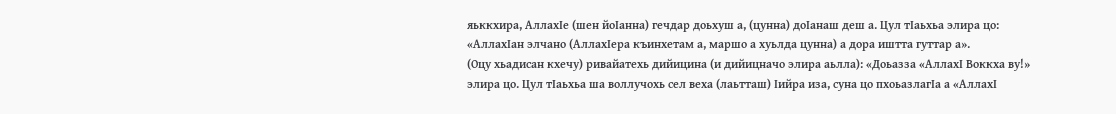яьккхира, АллахIе (шен йоIанна) гечдар доьхуш а, (цунна) доIанаш деш а. Цул тIаьхьа элира цо: «АллахIан элчано (АллахIера къинхетам а, маршо а хуьлда цунна) а дора иштта гуттар а».
(Оцу хьадисан кхечу) ривайатехь дийицина (и дийицначо элира аьлла): «Доьазза «АллахI Воккха ву!» элира цо. Цул тIаьхьа ша воллучохь сел веха (лаьтташ) Iийра иза, суна цо пхоьазлагIа а «АллахI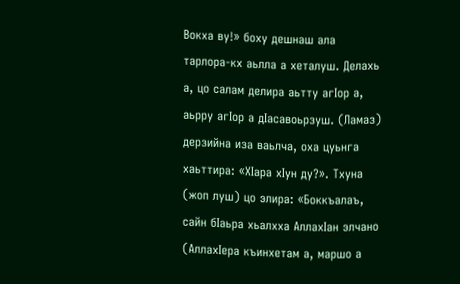Вокха ву!» боху дешнаш ала тарлора-кх аьлла а хеталуш. Делахь а, цо салам делира аьтту агIор а, аьрру агIор а дIасавоьрзуш. (Ламаз) дерзийна иза ваьлча, оха цуьнга хаьттира: «ХIара хIун ду?». Тхуна (жоп луш) цо элира: «Боккъалаъ, сайн бIаьра хьалхха АллахIан элчано (АллахIера къинхетам а, маршо а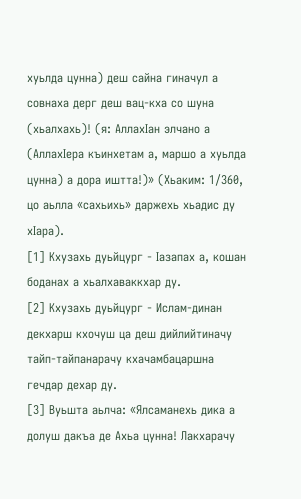хуьлда цунна) деш сайна гиначул а совнаха дерг деш вац-кха со шуна (хьалхахь)! (я: АллахIан элчано а (АллахIера къинхетам а, маршо а хуьлда цунна) а дора иштта!)» (Хьаким: 1/360, цо аьлла «сахьихь» даржехь хьадис ду хIара).
[1] Кхузахь дуьйцург - Iазапах а, кошан боданах а хьалхаваккхар ду.
[2] Кхузахь дуьйцург - Ислам-динан декхарш кхочуш ца деш дийлийтиначу тайп-тайпанарачу кхачамбацаршна гечдар дехар ду.
[3] Вуьшта аьлча: «Ялсаманехь дика а долуш дакъа де Ахьа цунна! Лакхарачу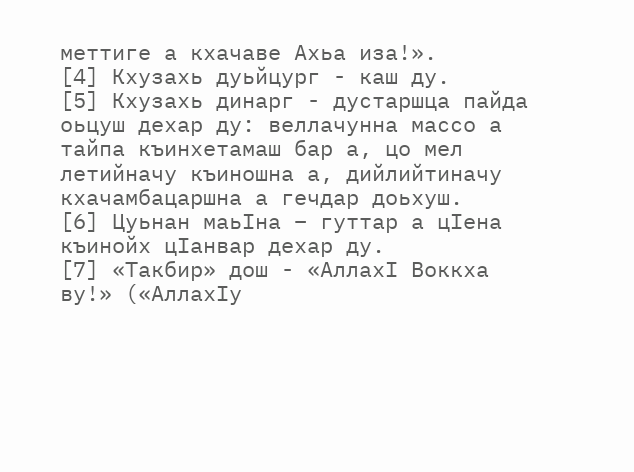меттиге а кхачаве Ахьа иза!».
[4] Кхузахь дуьйцург - каш ду.
[5] Кхузахь динарг - дустаршца пайда оьцуш дехар ду: веллачунна массо а тайпа къинхетамаш бар а, цо мел летийначу къиношна а, дийлийтиначу кхачамбацаршна а гечдар доьхуш.
[6] Цуьнан маьIна – гуттар а цIена къинойх цIанвар дехар ду.
[7] «Такбир» дош - «АллахI Воккха ву!» («АллахIу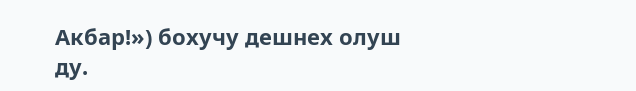Акбар!») бохучу дешнех олуш ду.